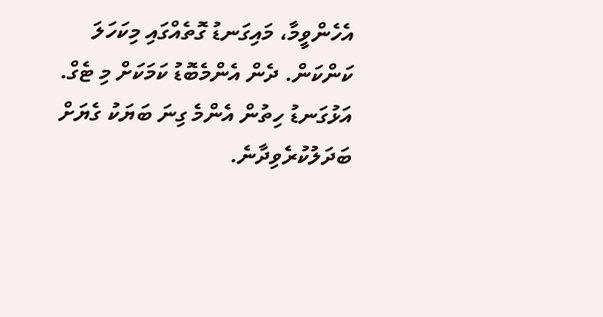އެހެންވީމާ، މައިގަނޑު ގޮތެއްގައި މިކަހަލަ ކަންކަން. ދެން އެންމެބޮޑު ކަމަކަށް މި ޓެގް. އަޅުގަނޑު ހިތުން އެންމެ ގިނަ ބަޔަކު ގެޔަށް ބަދަލުކުރެވިދާނެ.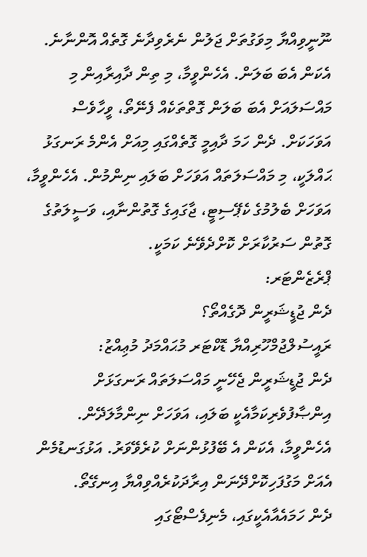ނޫނީވިއްޔާ މިވަގުތަށް ޖަލުން ނެރެވިދާނެ ގޮތެއް އޮންނާނެ. އެކަން އެބަ ބަލަން. އެހެންވީމާ، މި ތިން ދާއިރާއިން މި މައްސަލައަށް އެބަ ބަލަން ގޮތްތަކެއް ފެނޭތޯ، ވީހާވެސް އަވަހަކަށް. ދެން ހަމަ ދާއިމީ ގޮތެއްގައި މިއަށް އެންމެ ރަނގަޅު ޙައްލަކީ، މި މައްސަލަތައް އަވަހަށް ބަލައި ނިންމުން. އެހެންވީމާ، އަވަހަށް ބެލުމުގެ ކެޕޭސިޓީ، ޖާގައިގެ ގޮތުންނާއި، ވަސީލަތުގެ ގޮތުން ސަރުކާރަށް ކޮށްދެވޭނެ ކަމަކީ.
ޕްރެޒެންޓަރ:
ދެން ޖުޑީޝަރީން ދޮގެއްތޯ؟
ރައީސުލްޖުމްހޫރިއްޔާ ޑޮކްޓަރ މުޙައްމަދު މުޢިއްޒު:
ދެން ޖުޑީޝަރީން ޖެހޭނީ މައްސަލަތައް ރަނގަޅަށް އިންޞާފުވެރިކަމާއެކީ ބަލައި، އަވަހަށް ނިންމާލަދޭން. އެހެންވީމާ، އެކަން އެ ބޭފުޅުންނަށް ކުރެވޭވަރު. އަޅުގަނޑުމެން އެއަށް މަގުފަހިކޮށްދޭނަން އިރާދަކުރެއްވިއްޔާ އިނގޭތޯ.
ދެން ހަމައެއާއެކީގައި، މެނިފެސްޓޯގައި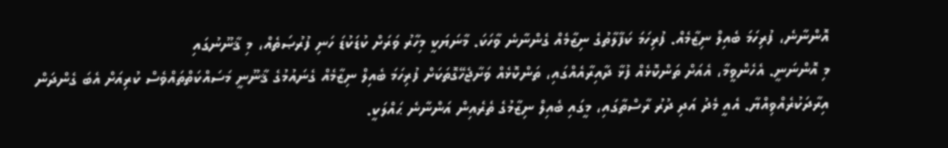އޮންނާނެ، ފުރިހަމަ ބެއިލް ނިޒާމެއް. ފުރިހަމަ ކަފާލާތުގެ ނިޒާމެއް ގެންނާނެ ވާހަކަ. މާނަޔަކީ މިހާރު ވަރަށް ކުޑަކުޑަ ހަނި ފުރުޞަތެއް، މި ޤާނޫނުގައި
މި އޮންނަނީ. އެހެންވީމާ، އެއަށް ތަންކޮޅެއް ފުޅާ ދާއިރާއެއްގައި، ތަންކޮޅެއް ވަށާޖެހޭގޮތަކަށް ފުރިހަމަ ބެއިލް ނިޒާމެއް ގެނައުމުގެ ޤާނޫނީ މަސައްކަތްތައްވެސް ކުރިއަށް އެބަ ގެންދަން އިރާދަކުރެއްވިއްޔާ. އެއީ މެދު އަދި ދުރު ރާސްތާގައި، މީގައި ބެއިލް ނިޒާމުގެ ތެރެއިން އަންނާނެ ޙައްލަކީ.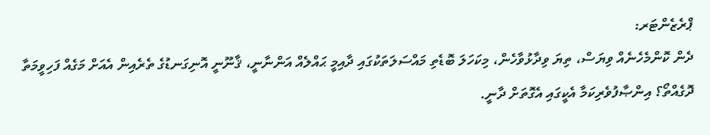ޕްރެޒެންޓަރ:
ދެން ކޮންމެހެނެއް ވިޔަސް، ތިޔަ ވިދާޅުވާހެން، މިކަހަލަ ބޮޑެތި މައްސަލަތަކުގައި ދާއިމީ ޙައްލެއް އަންނާނީ، ޤާނޫނީ އޮނިގަނޑުގެ ތެރެއިން އެއަށް މަގެއް ފަހިވީމަތާ ދޮގެއްތޯ؟ އިންޞާފުވެރިކަމާ އެކީގައި އެގޮތަށް ދާނީ.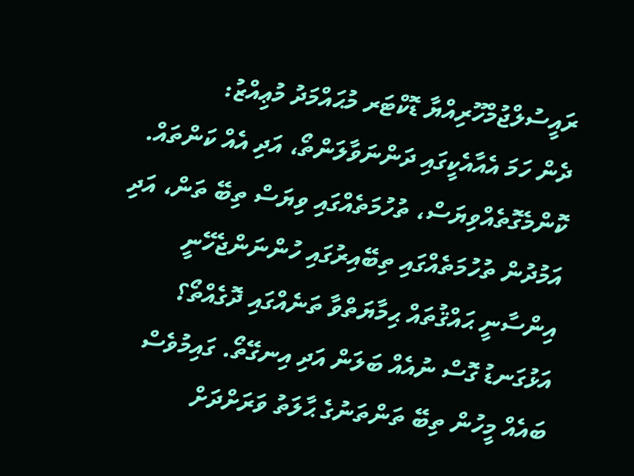ރައީސުލްޖުމްހޫރިއްޔާ ޑޮކްޓަރ މުޙައްމަދު މުޢިއްޒު:
ދެން ހަމަ އެއާއެކީގައި ދަންނަވާލަންތޯ، އަދި އެއް ކަންތައް. ކޮންމެގޮތެއްވިޔަސް، ތުހުމަތެއްގައި ވިޔަސް ތިބޭ ތަން، އަދި އަމުދުން ތުހުމަތެއްގައި ތިބޭއިރުގައި ހުންނަންޖެހޭނީ އިންސާނީ ޙައްޤުތައް ޙިމާޔަތްވާ ތަނެއްގައި ދޮގެއްތޯ؟ އަޅުގަނޑު ގޮސް ނުއެއް ބަލަން އަދި އިނގޭތޯ. ގައިމުވެސް ބައެއް މީހުން ތިބޭ ތަންތަނުގެ ޙާލަތު ވަރަށްދަށް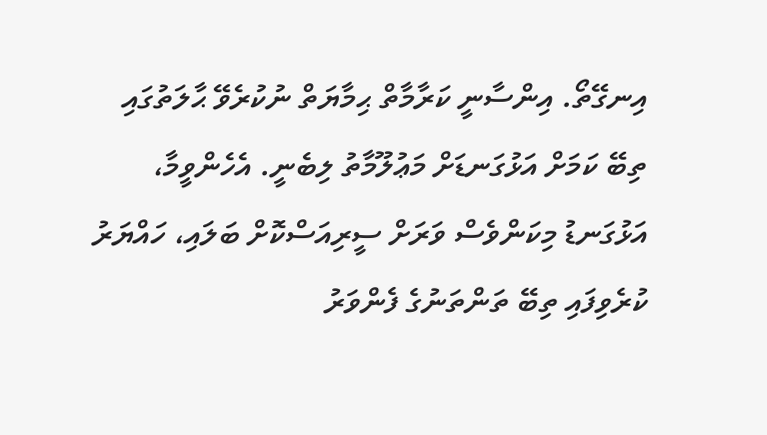އިނގޭތޯ. އިންސާނީ ކަރާމާތް ޙިމާޔަތް ނުކުރެވޭ ޙާލަތުގައި ތިބޭ ކަމަށް އަޅުގަނޑަށް މަޢުލޫމާތު ލިބެނީ. އެހެންވީމާ، އަޅުގަނޑު މިކަންވެސް ވަރަށް ސީރިއަސްކޮށް ބަލައި، ހައްޔަރު ކުރެވިފައި ތިބޭ ތަންތަނުގެ ފެންވަރު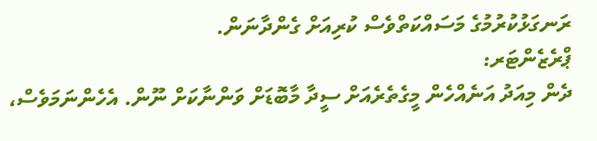ރަނގަޅުކުރުމުގެ މަސައްކަތްވެސް ކުރިއަށް ގެންދާނަން.
ޕްރެޒެންޓަރ:
ދެން މިއަދު އަނެއްހެން މީގެތެރެއަށް ސީދާ މާބޮޑަށް ވަންނާކަށް ނޫން. އެހެންނަމަވެސް،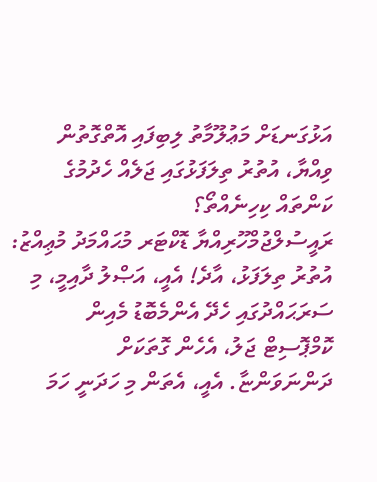އަޅުގަނޑަށް މަޢުލޫމާތު ލިބިފައި އޮތްގޮތުން ވިއްޔާ، އުތުރު ތިލަފަޅުގައި ޖަލެއް ހެދުމުގެ ކަންތައް ކިހިނެއްތޯ؟
ރައީސުލްޖުމްހޫރިއްޔާ ޑޮކްޓަރ މުޙައްމަދު މުޢިއްޒު:
އުތުރު ތިލަފަޅު، އާދެ! އެއީ، އަޞްލު ދާއިމީ، މި ސަރަޙައްދުގައި ހެދޭ އެންމެބޮޑު މެއިން ކޮމްޕޮސިޓް ޖަލު، އެހެން ގޮތަކަށް ދަންނަވަންޏާ. އެއީ، އެތަން މި ހަދަނީ ހަމަ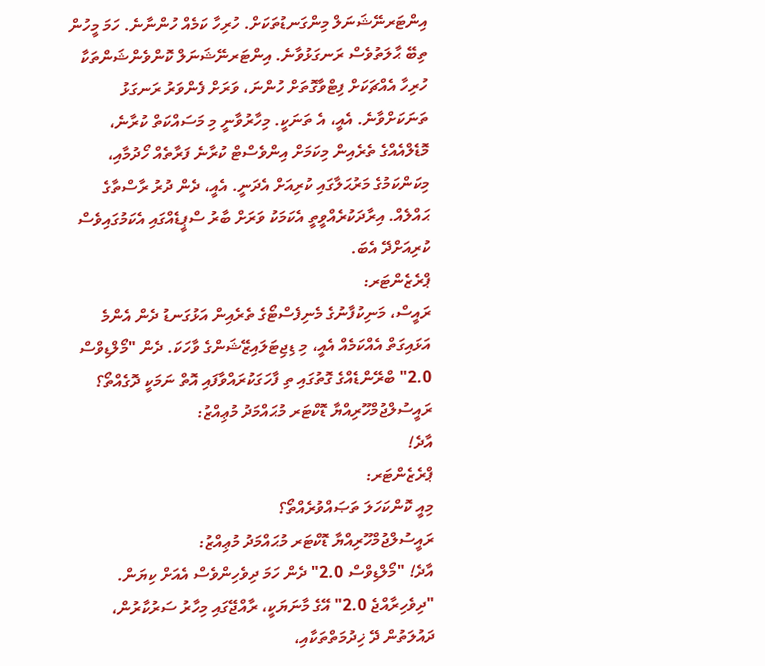އިންޓަރނޭޝަނަލް މިންގަނޑުތަކަށް. ހުރިހާ ކަމެއް ހުންނާނެ. ހަމަ މީހުން ތިބޭ ޙާލަތުވެސް ރަނގަޅުވާނެ. އިންޓަރނޭޝަނަލް ކޮންވެންޝަންތަކާ ހުރިހާ އެއްޗަކަށް ފިޓްވާގޮތަށް ހުންނަ، ވަރަށް ފެންވަރު ރަނގަޅު ތަނަކަށްވާނެ. އެއީ، އެ ތަނަކީ. މިހާރުވާނީ މި މަސައްކަތް ކުރާނެ، މޮޑެލްއެއްގެ ތެރެއިން މިކަމަށް އިންވެސްޓް ކުރާނެ ފަރާތެއް ހޯދުމާއި، މިކަންކަމުގެ މަރުޙަލާގައި ކުރިއަށް އެދަނީ. އެއީ، ދެން ދުރު ރާސްތާގެ ޙައްލެއް. އިރާދަކުރެއްވީތީ އެކަމަކު ވަރަށް ބާރު ސްޕީޑެއްގައި އެކަމުގައިވެސް ކުރިއަށްދޭ އެބަ.
ޕްރެޒެންޓަރ:
ރައީސް، މަނިކުފާނުގެ މެނިފެސްޓޯގެ ތެރެއިން އަޅުގަނޑު ދެން އެންމެ އަޅައިގަތް އެއްކަމެއް އެއީ، މި ޑިޖިޓަލައިޒޭޝަންގެ ވާހަކަ. ދެން "މޯލްޑިވްސް 2.0" ބްރޭންޑެއްގެ ގޮތުގައި ތި ފާހަގަކުރައްވާފައި އޮތް ނަމަކީ ދޮގެއްތޯ؟
ރައީސުލްޖުމްހޫރިއްޔާ ޑޮކްޓަރ މުޙައްމަދު މުޢިއްޒު:
އާދެ!
ޕްރެޒެންޓަރ:
މިއީ ކޮންކަހަލަ ތަޞައްވުރެއްތޯ؟
ރައީސުލްޖުމްހޫރިއްޔާ ޑޮކްޓަރ މުޙައްމަދު މުޢިއްޒު:
އާދެ! "މޯލްޑިވްސް 2.0" ދެން ހަމަ ދިވެހިންވެސް އެއަށް ކިޔަން. "ދިވެހިރާއްޖެ 2.0" އޭގެ މާނަޔަކީ، ރާއްޖޭގައި މިހާރު ސަރުކާރުން، ދައުލަތުން ދޭ ޚިދުމަތްތަކާއި،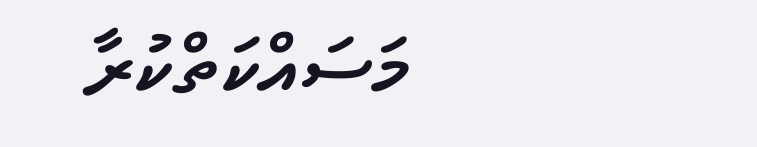މަސައްކަތްކުރާ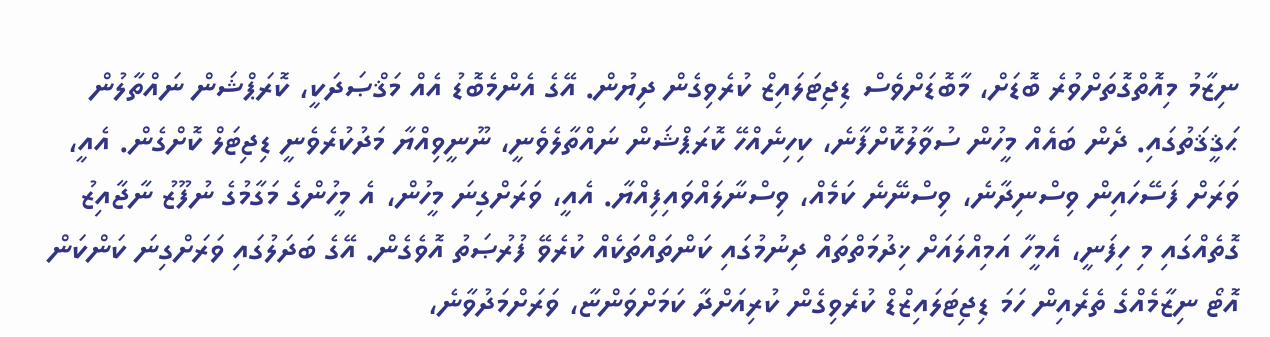ނިޒާމު މިއޮތްގޮތަށްވުރެ ބޮޑަށް، މާބޮޑަށްވެސް ޑިޖިޓަލައިޒް ކުރެވިގެން ދިޔުން. އޭގެ އެންމެބޮޑު އެއް މަޤްޞަދަކީ، ކޮރަޕްޝަން ނައްތާލުން ޙަޤީޤަތުގައި. ދެން ބައެއް މީހުން ސުވާލުކޮށްފާނެ، ކިހިނެއްހޭ ކޮރަޕްޝަން ނައްތާލެވެނީ، ނޫނީވިއްޔާ މަދުކުރެވެނީ ޑިޖިޓަލް ކޮށްގެން. އެއީ، ވަރަށް ފަސޭހައިން ވިސްނިދާނެ، ވިސްނޭނެ ކަމެއް، ވިސްނާލައްވައިފިއްޔާ. އެއީ، ވަރަށްގިނަ މީހުން، އެ މީހުންގެ މަގާމުގެ ނުފޫޒު ނާޖާއިޒު ގޮތެއްގައި މި ހިފަނީ، އެމީހާ އަމިއްލައަށް ޚިދުމަތްތައް ދިނުމުގައި ކަންތައްތަކެއް ކުރެވޭ ފުރުޞަތު އޮވެގެން. އޭގެ ބަދަލުގައި ވަރަށްގިނަ ކަންކަން އޮޓޯ ނިޒާމެއްގެ ތެރެއިން ހަމަ ޑިޖިޓަލައިޒްޑް ކުރެވިގެން ކުރިއަށްދާ ކަމަށްވަންޏާ، ވަރަށްމަދުވާނެ،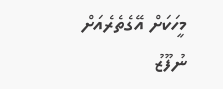މީހަކަށް އޭގެތެރެއަށް ނުފޫޒު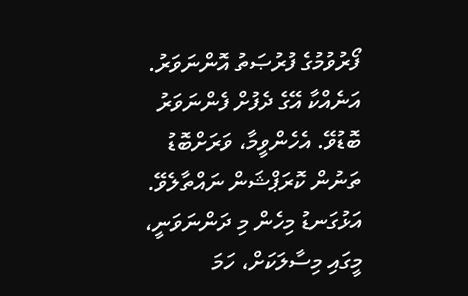ފޯރުވުމުގެ ފުރުޞަތު އޮންނަވަރު. އަނެއްކާ އޭގެ ދެފުށް ފެންނަވަރު ބޮޑުވޭ. އެހެންވީމާ، ވަރަށްބޮޑު ތަނުން ކޮރަޕްޝަން ނައްތާލެވޭ.
އަޅުގަނޑު މިހެން މި ދަންނަވަނީ، މީގައި މިސާލަކަށް، ހަމަ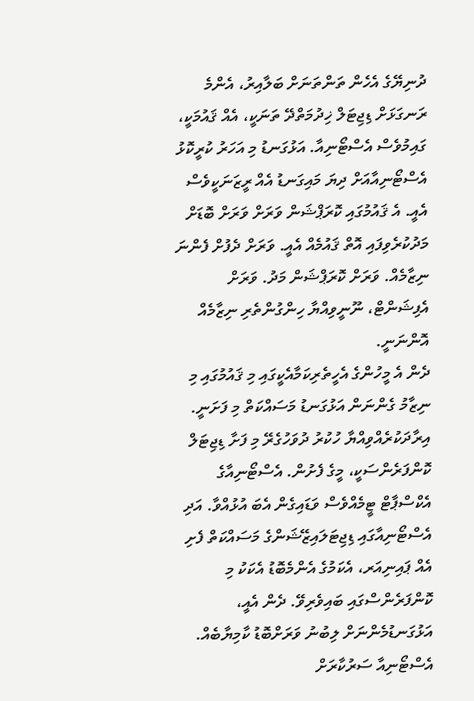ދުނިޔޭގެ އެހެން ތަންތަނަށް ބަލާއިރު، އެންމެ ރަނގަޅަށް ޑިޖިޓަލް ޚިދުމަތްދޭ ތަނަކީ، އެއް ޤައުމަކީ، ގައިމުވެސް އެސްޓޯނިއާ. އަޅުގަނޑު މި އަހަރު ކުރީކޮޅު އެސްޓޯނިއާއަށް ދިޔަ މައިގަނޑު އެއް ރީޒަނަކީވެސް އެއީ. އެ ޤައުމުގައި ކޮރަޕްޝަން ވަރަށް ވަރަށް ބޮޑަށް މަދުކުރެވިފައި އޮތް ޤައުމެއް އެއީ. ވަރަށް ދެފުށް ފެންނަ ނިޒާމެއް. ވަރަށް ކޮރަޕްޝަން މަދު. ވަރަށް އެފިޝަންޓް، ނޫނީވިއްޔާ ހިންގުންތެރި ނިޒާމެއް އޮންނަނީ.
ދެން އެ މީހުންގެ އެހީތެރިކަމާއެކީގައި މި ޤައުމުގައި މި ނިޒާމު ގެންނަން އަޅުގަނޑު މަސައްކަތް މި ފަށަނީ. އިރާދަކުރެއްވިއްޔާ ހުކުރު ދުވަހުގެރޭ މި ފަށާ ޑިޖިޓަލް ކޮންފަރެންސަކީ، މީގެ ފެށުން. އެސްޓޯނިއާގެ އެކްސްޕާޓް ޓީމެއްވެސް ވަޑައިގެން އެބަ އުޅުއްވާ. އަދި އެސްޓޯނިއާގައި ޑިޖިޓަލައިޒޭޝަންގެ މަސައްކަތް ފެށި އެއް ޕައިނިއަރ، އެކަމުގެ އެންމެބޮޑު އެކަކު މި ކޮންފަރެންސްގައި ބައިވެރިވޭ. ދެން އެއީ، އަޅުގަނޑުމެންނަށް ލިބުނު ވަރަށްބޮޑު ކާމިޔާބެއް. އެސްޓޯނިއާ ސަރުކާރަށް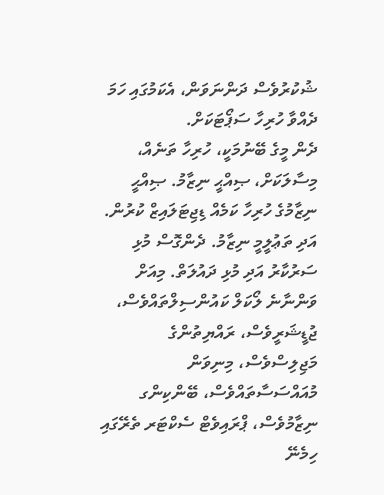ޝުކުރުވެސް ދަންނަވަން، އެކަމުގައި ހަމަ ދެއްވާ ހުރިހާ ސަޕޯޓަކަށް.
ދެން މީގެ ބޭނުމަކީ، ހުރިހާ ތަނެއް، މިސާލަކަށް، ޞިއްޙީ ނިޒާމު. ޞިއްޙީ ނިޒާމުގެ ހުރިހާ ކަމެއް ޑިޖިޓަލައިޒް ކުރުން. އަދި ތަޢުލީމީ ނިޒާމު. ދެންގޮސް މުޅި ސަރުކާރު އަދި މުޅި ދައުލަތް. މިއަށް ވަންނާނެ ލޯކަލް ކައުންސިލްތައްވެސް، ޖުޑީޝަރީވެސް، ރައްޔިތުންގެ މަޖިލިސްވެސް، މިނިވަން މުއައްސަސާތައްވެސް، ބޭންކިންގ ނިޒާމުވެސް، ޕްރައިވެޓް ސެކްޓަރ ތެރޭގައި ހިމެނޭ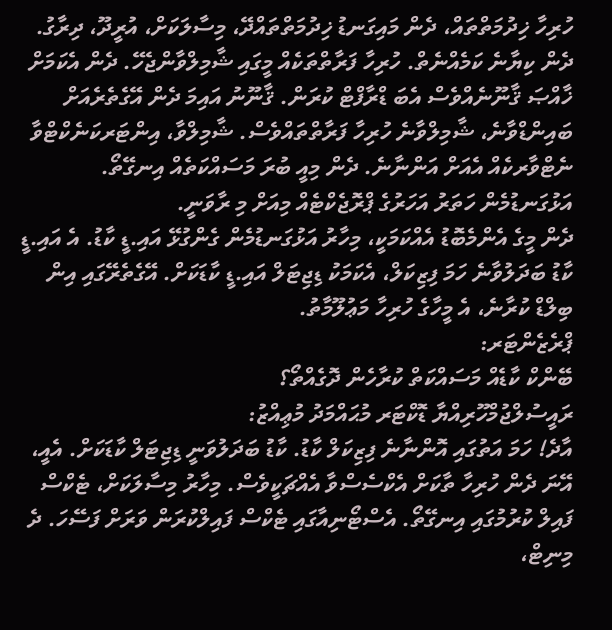ހުރިހާ ޚިދުމަތްތައް، ދެން މައިގަނޑު ޚިދުމަތްތައްދޭ، މިސާލަކަށް، އުރީދޫ، ދިރާގު. ދެން ކިޔާނެ ކަމެއްނެތް. ހުރިހާ ފަރާތްތަކެއް މީގައި ޝާމިލްވާންޖެހޭ. ދެން އެކަމަށް ޚާއްޞަ ޤާނޫނެއްވެސް އެބަ ޑްރާފްޓް ކުރަން. ޤާނޫނު އައިމަ ދެން އޭގެތެރެއަށް ބައިންޑްވާނެ، ޝާމިލްވާނެ ހުރިހާ ފަރާތްތައްވެސް. ޝާމިލްވާ، އިންޓަރކަނެކްޓްވާ ނެޓްވާރކެއް އެއަށް އަންނާނެ. ދެން މިއީ ބުރަ މަސައްކަތެއް އިނގޭތޯ. އަޅުގަނޑުމެން ހަތަރު އަހަރުގެ ޕްރޮޖެކްޓެއް މިއަށް މި ރާވަނީ.
ދެން މީގެ އެންމެބޮޑު އެއްކަމަކީ، މިހާރު އަޅުގަނޑުމެން ގެންގުޅޭ އައި.ޑީ ކާޑު. އެ އައި.ޑީ ކާޑު ބަދަލުވާނެ ހަމަ ފިޒިކަލް، އެކަމަކު ޑިޖިޓަލް އައި.ޑީ ކާޑަކަށް. އޭގެތެރޭގައި އިން ބިލްޑް ކުރާނެ، އެ މީހާގެ ހުރިހާ މަޢުލޫމާތު.
ޕްރެޒެންޓަރ:
ބޭންކް ކާޑެއް މަސައްކަތް ކުރާހެން ދޮގެއްތޯ؟
ރައީސުލްޖުމްހޫރިއްޔާ ޑޮކްޓަރ މުޙައްމަދު މުޢިއްޒު:
އާދެ! ހަމަ އަތުގައި އޮންނާނެ ފިޒިކަލް ކާޑު. ކާޑު ބަދަލުވަނީ ޑިޖިޓަލް ކާޑަކަށް. އެއީ، އޭނަ ދެން ހުރިހާ ތާކަށް އެކްސެސްވާ އެއްޗަކީވެސް. މިހާރު މިސާލަކަށް، ޓެކްސް ފައިލް ކުރުމުގައި އިނގޭތޯ. އެސްޓޯނިއާގައި ޓެކްސް ފައިލްކުރަން ވަރަށް ފަސޭހަ. ދެ މިނިޓް،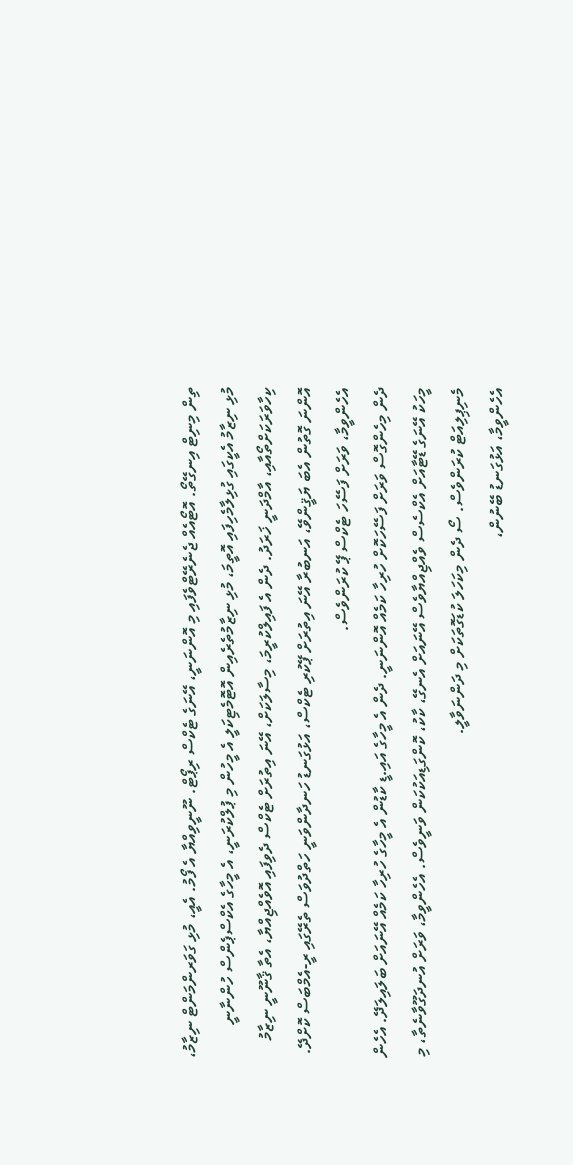ތިން މިނިޓް އިނގޭތޯ. އޮޓޯއެއް ޖެނެރޭޓްވެފައި މި އޮންނަނީ، އޭނަގެ ޓެކްސް ރިޕޯޓް. ނޫނީވިއްޔާ އެ ފޯމު. އެއީ، މުޅި ގަވަރންމަންޓް ނިޒާމު، މުޅި ނިޒާމު އެކީގައި ގުޅިލާމެހިފައި އޮތީމަ، މުޅި ނިޒާމުތެރެއިން އޮޓޮމެޓިކަލީ އެ މީހުން މި ޕުލްކުރަނީ، އެ މީހާގެ އެކްސްޕެންސް ހުންނާނީ ކިހާވަރަކަށްތޯއާއި، އާމްދަނީ ޚަރަދު. ދެން އެ ފައިލްކުރީމަ، މިސާލަކަށް، އޭނަ އިތުރަށް ޓެކްސް ދެވިފައި އޮވެއްޖިއްޔާ، އެތާ ޤާނޫނީ ނިޒާމު އޮންނަ ގޮތުން އެބަ ޔަޤީންވޭ، އަނބުރާ އޭނަ އިތުރަށް ޕޭކުރި ޓެކްސް، އަޅުގަނޑު ހަނދާންވަނީ ހަތްދުވަސް ތެރޭގައި ރީ-އެމްބަސް ކޮށްދޭ. އެހެންވީމާ، ވަރަށް ފަސޭހަ ޓެކްސް ޕޭ ކުރަންވެސް.
ދެން މިހެންގޮސް ވަރަށް ފަސޭހަކޮށް ހުރިހާ ކަމެއް އޮންނަނީ. ދެން އެ މީހާގެ އައި.ޑީ ކާޑުން އެ މީހާގެ ހުރިހާ ކަމެއް އޭނައަށް ބަލައިލަދޭ. އެހެން މީހަކު އޭނަގެ ޑޭޓާއަށް އެކްސެސް ވެއްޖިއްޔާވެސް އޭނައަށް އެނގޭ، ކާކު، ކޮންގަޑިއަކުކަން ވަނީވެސް. އެހެންވީމާ، ވަރަށް އުނދަގޫވާނެތާ، މި މެނިޕިލިއަޓް ކުރަންވެސް. ސޯ ދެން މިކަހަލަ ކުޑަގޮތަކަށް މި ދަންނަވާލީ.
އެހެންވީމާ، އަޅުގަނޑު ބޭނުން،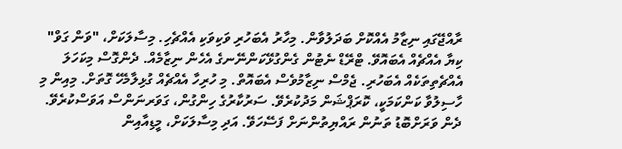ރާއްޖޭގައި ނިޒާމު އެއްކޮށް ބަދަލުވާން. މިހާރު އެބަހުރި ވަކިވަކި އެއްޗެހި. މިސާލަކަށް، "ވަން ގަވް" ކިޔާ އެއްޗެއް އެބައޮވޭ. ޓްރޭޑް ނެޓުން ގެންގުޅޭކަންނޭނގެ އެހެން ނިޒާމެއް. ދެންގޮސް މިކަހަލަ އެއްޗެތިތަކެއް އެބަހުރި. ޖެމްސް ނިޒާމުވެސް އެބައޮތް. މި ހުރިހާ އެއްޗެއް ގުޅިލާމެހޭ ގޮތަށް. މިއިން މި ހާސިލުވާ ކަންކަމަކީ، ކޮރަޕްޝަން މަދުކުރެވޭ. ސަރުކާރުގެ ހިންގުން، ގަވަރނަންސް އަވަސްކުރެވޭ. ދެން ވަރަށްބޮޑު ތަނުން ރައްޔިތުންނަށް ފަސޭހަވޭ. އަދި މިސާލަކަށް، މީޑިއާއިން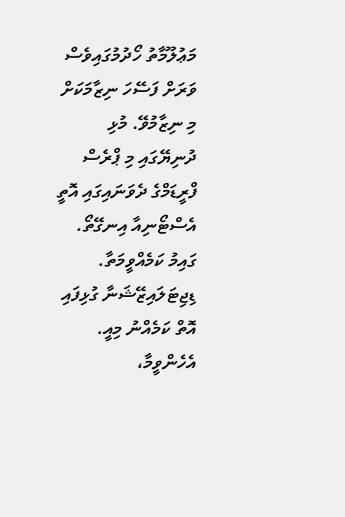މަޢުލޫމާތު ހޯދުމުގައިވެސް ވަރަށް ފަސޭހަ ނިޒާމަކަށް މި ނިޒާމުވޭ. މުޅި ދުނިޔޭގައި މި ޕްރެސް ފްރީޑަމްގެ ދެވަނައިގައި އޮތީ އެސްޓޯނިއާ އިނގޭތޯ. ގައިމު ކަމެއްވީމަތާ. ޑިޖިޓަލައިޒޭޝަނާ ގުޅިފައި އޮތް ކަމެއްނު މިއީ. އެހެންވީމާ،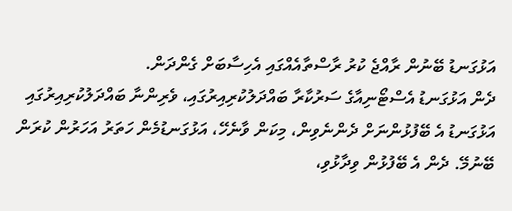އަޅުގަނޑު ބޭނުން ރާއްޖެ ކުރު ރާސްތާއެއްގައި އެހިސާބަށް ގެންދަން.
ދެން އަޅުގަނޑު އެސްޓޯނިއާގެ ސަރުކާރާ ބައްދަލުކުރިއިރުގައި، ވެރިންނާ ބައްދަލުކުރިއިރުގައި އަޅުގަނޑު އެ ބޭފުޅުންނަށް ދެންނެވިން، މިކަން ވާނެހޭ، އަޅުގަނޑުމެން ހަތަރު އަހަރުން ކުރަން ބޭނުމޭ. ދެން އެ ބޭފުޅުން ވިދާޅުވި،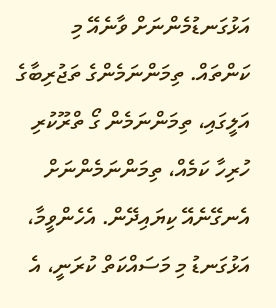އަޅުގަނޑުމެންނަށް ވާނެއޭ މި ކަންތައް. ތިމަންނަމެންގެ ތަޖުރިބާގެ އަލީގައި، ތިމަންނަމެން ގޯ ތްރޫކުރި ހުރިހާ ކަމެއް، ތިމަންނަމެންނަށް އެނގޭނެއޭ ކިޔައިދޭން. އެހެންވީމާ، އަޅުގަނޑު މި މަސައްކަތް ކުރަނީ، އެ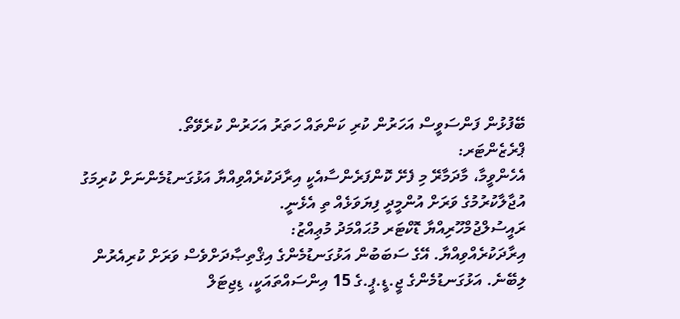ބޭފުޅުން ފަންސަވީސް އަހަރުން ކުރި ކަންތައް ހަތަރު އަހަރުން ކުރެވޭތޯ.
ޕްރެޒެންޓަރ:
އެހެންވީމާ، މާދަމާރޭ މި ފެށޭ ކޮންފަރެންސާއެކީ އިރާދަކުރެއްވިއްޔާ އަޅުގަނޑުމެންނަށް ކުރިމަގު އުޖާލާކުރުމުގެ ވަރަށް އުންމީދީ ފިޔަވަޅެއް ތި އެޅެނީ.
ރައީސުލްޖުމްހޫރިއްޔާ ޑޮކްޓަރ މުޙައްމަދު މުޢިއްޒު:
އިރާދަކުރެއްވިއްޔާ. އޭގެ ސަބަބުން އަޅުގަނޑުމެންގެ އިޤްތިޞާދަށްވެސް ވަރަށް ކުރިއެރުން ލިބޭނެ. އަޅުގަނޑުމެންގެ ޖީ.ޑީ.ޕީ.ގެ 15 އިންސައްތައަކީ، ޑިޖިޓަލް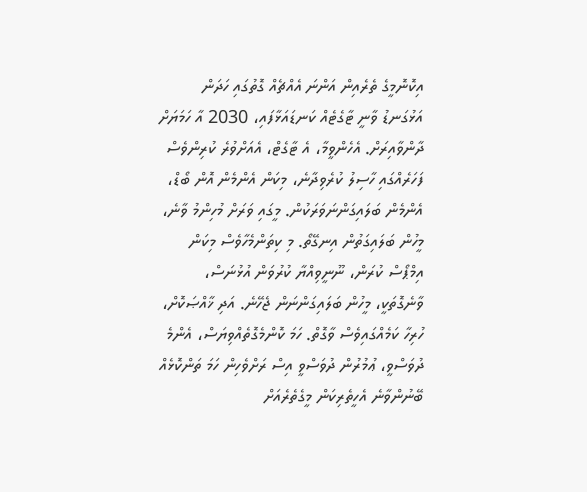އިކޮނޮމީގެ ތެރެއިން އަންނަ އެއްޗެއް ގޮތުގައި ހަދަން އަޅުގަނޑު ވާނީ ޓާގެޓެއް ކަނޑައަޅާފައި، 2030 އާ ހަމަޔަށް ދާންވާއިރަށް. އެހެންވީމާ، އެ ޓާގެޓް، އެއަށްވުރެ ކުރިންވެސް ފަހަރެއްގައި ހާސިލު ކުރެވިދާނެ، މިކަން އެންމެން އޮން ބޯޑް، އެންމެން ބަލައިގަންނަވަރަކުން. މީގައި ވަރަށް މުހިންމު ވާނެ، މީހުން ބަލައިގަތުން އިނގޭތޯ. މި ކިތަންމެހާވެސް މިކަން އިމްޕޯސް ކުރަން، ނޫނީވިއްޔާ ކުރުވަން އުޅުނަސް، ވާނެގޮތަކީ، މީހުން ބަލައިގަންނަން ޖެހޭނެ. އަދި ޚާއްޞަކޮށް، ހުރިހާ ކަމެއްގައިވެސް ވާގޮތް. ހަމަ ކޮންމެގޮތެއްވިޔަސް، އެންމެ ދުވަސްވީ، ޢުމުރުން ދުވަސްވީ އިސް ރަށްވެހިން ހަމަ ތަންކޮޅެއް ބޭނުންވާނެ އެހީތެރިކަން މީގެތެރެއަށް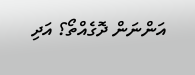އަންނަން ދޮގެއްތޯ؟ އަދި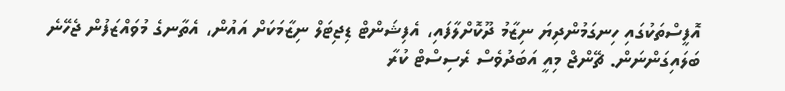އޮފީސްތަކުގައި ހިނގަމުންދިޔަ ނިޒާމު ދޫކޮށްލާފައި، އެފިޝަންޓް ޑިޖިޓަލް ނިޒާމަކަށް އައުން، އެތާނގެ މުވައްޒަފުން ޖެހޭނެ ބަލައިގަންނަން. ޗޭންޖް މިއީ އަބަދުވެސް ރެސިސްޓް ކުރާ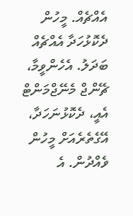އެއްޗެއް. މީހުން ދެކޮޅުހަދާ އެއްޗެއް ބަދަލު. އެހެންވީމާ، ޗޭންޖް މެނޭޖްމަންޓް އެއީ، ދެކޮޅުނަހަދާ، އޭގެތެރެއަށް މީހުން ވެއްދުން. އެ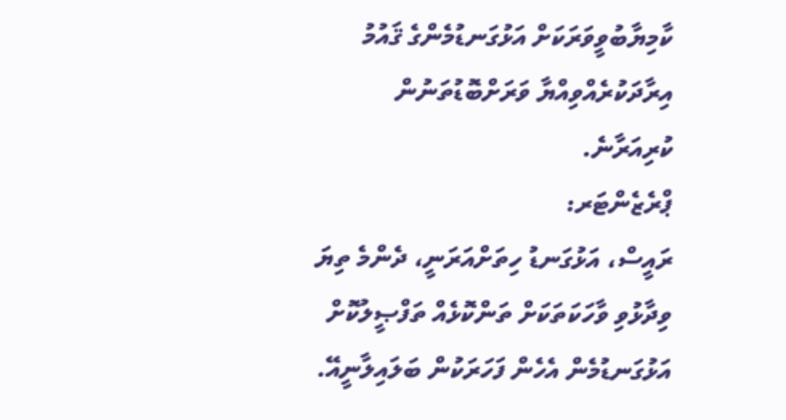ކާމިޔާބުވީވަރަކަށް އަޅުގަނޑުމެންގެ ޤައުމު އިރާދަކުރެއްވިއްޔާ ވަރަށްބޮޑުތަނުން ކުރިއަރާނެ.
ޕްރެޒެންޓަރ:
ރައީސް، އަޅުގަނޑު ހިތަށްއަރަނީ، ދެންމެ ތިޔަ ވިދާޅުވި ވާހަކަތަކަށް ތަންކޮޅެއް ތަފްޞީލުކޮށް އަޅުގަނޑުމެން އެހެން ފަހަރަކުން ބަލައިލާނީއޭ.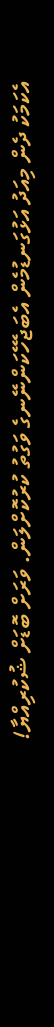އެކަމަކު ދެން މިއަދު އަޅުގަނޑުމެން އެބަޖެހޭކަންނޭނގެ ވަގުތު ކުރުކޮށްލަން. ވަރަށް ބޮޑަށް ޝުކުރިއްޔާ!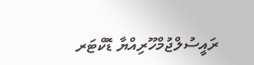ރައީސުލްޖުމްހޫރިއްޔާ ޑޮކްޓަރ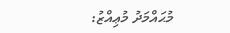މުޙައްމަދު މުޢިއްޒު: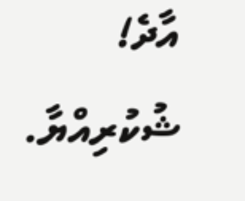އާދެ! ޝުކުރިއްޔާ.